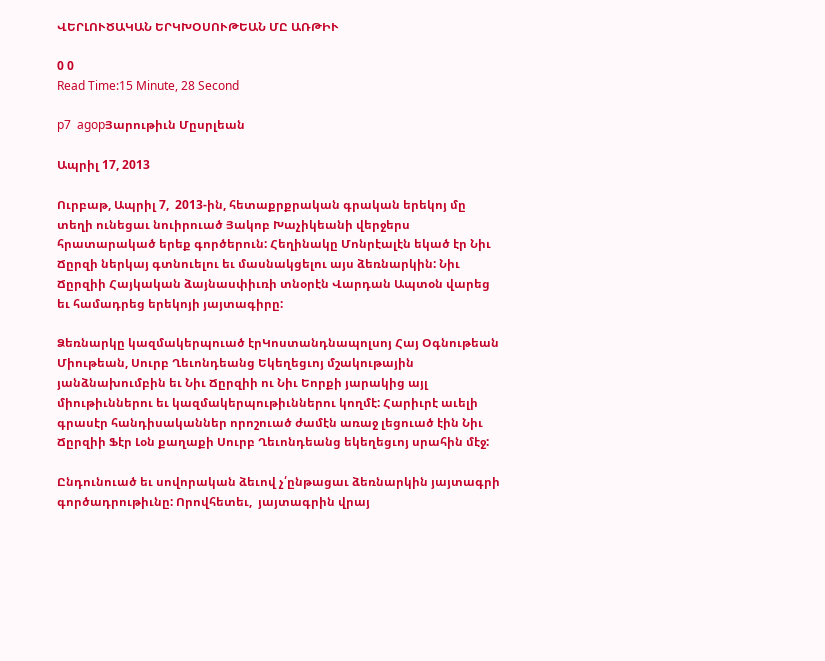ՎԵՐԼՈՒԾԱԿԱՆ ԵՐԿԽՕՍՈՒԹԵԱՆ ՄԸ ԱՌԹԻՒ

0 0
Read Time:15 Minute, 28 Second

p7  agopՅարութիւն Մըսրլեան

Ապրիլ 17, 2013

Ուրբաթ, Ապրիլ 7,  2013-ին, հետաքրքրական գրական երեկոյ մը տեղի ունեցաւ նուիրուած Յակոբ Խաչիկեանի վերջերս հրատարակած երեք գործերուն: Հեղինակը Մոնրէալէն եկած էր Նիւ Ճըրզի ներկայ գտնուելու եւ մասնակցելու այս ձեռնարկին: Նիւ Ճըրզիի Հայկական ձայնասփիւռի տնօրէն Վարդան Ապտօն վարեց եւ համադրեց երեկոյի յայտագիրը:

Ձեռնարկը կազմակերպուած էրԿոստանդնապոլսոյ Հայ Օգնութեան Միութեան, Սուրբ Ղեւոնդեանց Եկեղեցւոյ մշակութային յանձնախումբին եւ Նիւ Ճըրզիի ու Նիւ Եորքի յարակից այլ միութիւններու եւ կազմակերպութիւններու կողմէ: Հարիւրէ աւելի գրասէր հանդիսականներ որոշուած ժամէն առաջ լեցուած էին Նիւ Ճըրզիի Ֆէր Լօն քաղաքի Սուրբ Ղեւոնդեանց եկեղեցւոյ սրահին մէջ:

Ընդունուած եւ սովորական ձեւով չ՛ընթացաւ ձեռնարկին յայտագրի գործադրութիւնը: Որովհետեւ,  յայտագրին վրայ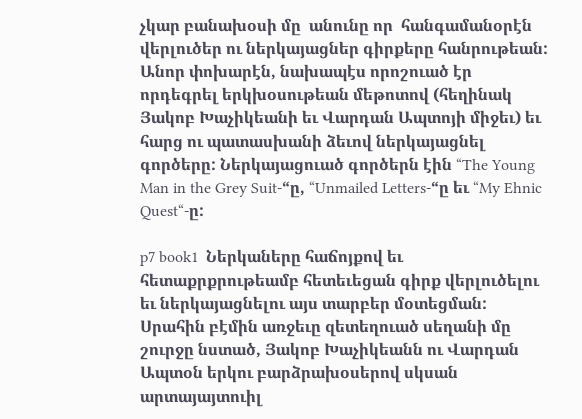չկար բանախօսի մը  անունը որ  հանգամանօրէն վերլուծեր ու ներկայացներ գիրքերը հանրութեան: Անոր փոխարէն, նախապէս որոշուած էր որդեգրել երկխօսութեան մեթոտով (հեղինակ Յակոբ Խաչիկեանի եւ Վարդան Ապտոյի միջեւ) եւ հարց ու պատասխանի ձեւով ներկայացնել գործերը: Ներկայացուած գործերն էին “The Young Man in the Grey Suit-“ը, “Unmailed Letters-“ը եւ “My Ehnic Quest“-ը:

p7 book1  Ներկաները հաճոյքով եւ հետաքրքրութեամբ հետեւեցան գիրք վերլուծելու եւ ներկայացնելու այս տարբեր մօտեցման: Սրահին բէմին առջեւը զետեղուած սեղանի մը շուրջը նստած, Յակոբ Խաչիկեանն ու Վարդան Ապտօն երկու բարձրախօսերով սկսան արտայայտուիլ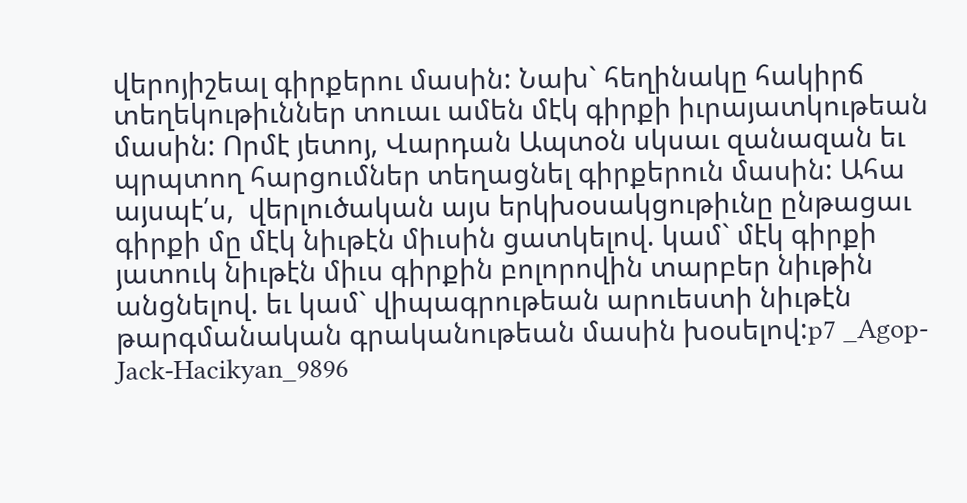վերոյիշեալ գիրքերու մասին: Նախ` հեղինակը հակիրճ տեղեկութիւններ տուաւ ամեն մէկ գիրքի իւրայատկութեան մասին: Որմէ յետոյ, Վարդան Ապտօն սկսաւ զանազան եւ պրպտող հարցումներ տեղացնել գիրքերուն մասին: Ահա այսպէ՛ս,  վերլուծական այս երկխօսակցութիւնը ընթացաւ գիրքի մը մէկ նիւթէն միւսին ցատկելով. կամ` մէկ գիրքի յատուկ նիւթէն միւս գիրքին բոլորովին տարբեր նիւթին անցնելով. եւ կամ` վիպագրութեան արուեստի նիւթէն թարգմանական գրականութեան մասին խօսելով:p7 _Agop-Jack-Hacikyan_9896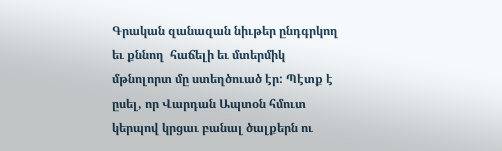Գրական զանազան նիւթեր ընդգրկող եւ քննող  հաճելի եւ մտերմիկ մթնոլորտ մը ստեղծուած էր: Պէտք է ըսել, որ Վարդան Ապտօն հմուտ կերպով կրցաւ բանալ ծալքերն ու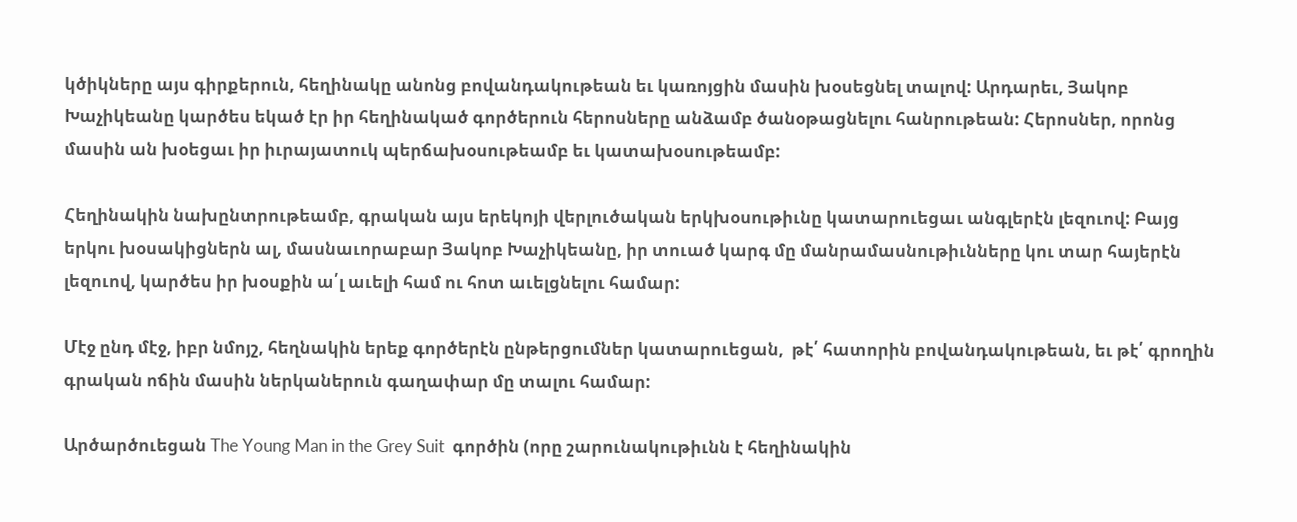կծիկները այս գիրքերուն, հեղինակը անոնց բովանդակութեան եւ կառոյցին մասին խօսեցնել տալով: Արդարեւ, Յակոբ Խաչիկեանը կարծես եկած էր իր հեղինակած գործերուն հերոսները անձամբ ծանօթացնելու հանրութեան: Հերոսներ, որոնց մասին ան խօեցաւ իր իւրայատուկ պերճախօսութեամբ եւ կատախօսութեամբ:

Հեղինակին նախընտրութեամբ, գրական այս երեկոյի վերլուծական երկխօսութիւնը կատարուեցաւ անգլերէն լեզուով: Բայց երկու խօսակիցներն ալ, մասնաւորաբար Յակոբ Խաչիկեանը, իր տուած կարգ մը մանրամասնութիւնները կու տար հայերէն լեզուով, կարծես իր խօսքին ա՛լ աւելի համ ու հոտ աւելցնելու համար:

Մէջ ընդ մէջ, իբր նմոյշ, հեղնակին երեք գործերէն ընթերցումներ կատարուեցան,  թէ՛ հատորին բովանդակութեան, եւ թէ՛ գրողին գրական ոճին մասին ներկաներուն գաղափար մը տալու համար:

Արծարծուեցան The Young Man in the Grey Suit  գործին (որը շարունակութիւնն է հեղինակին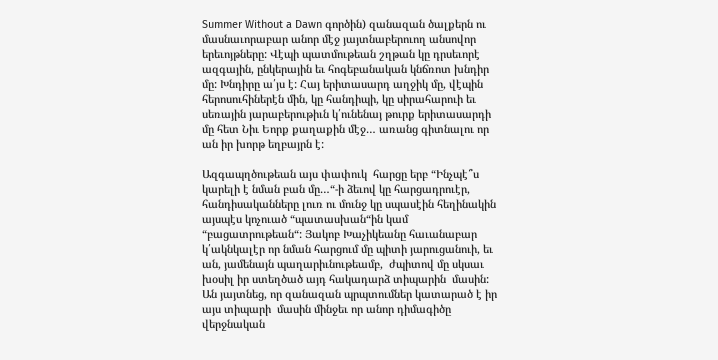Summer Without a Dawn գործին) զանազան ծալքերն ու մասնաւորաբար անոր մէջ յայտնաբերուող անսովոր երեւոյթները: Վէպի պատմութեան շղթան կը դրսեւորէ ազգային, ընկերային եւ հոգեբանական կնճռոտ խնդիր մը: Խնդիրը ա՛յս է: Հայ երիտասարդ աղջիկ մը, վէպին հերոսուհիներէն մին, կը հանդիպի, կը սիրահարուի եւ սեռային յարաբերութիւն կ՛ունենայ թուրք երիտասարդի մը հետ Նիւ Եորք քաղաքին մէջ… առանց գիտնալու որ ան իր խորթ եղբայրն է:

Ազգապղծութեան այս փափուկ  հարցը երբ “Ինչպէ՞ս կարելի է նման բան մը…“-ի ձեւով կը հարցադրուէր, հանդիսականները լուռ ու մունջ կը սպասէին հեղինակին այսպէս կոչուած “պատասխան“ին կամ “բացատրութեան“: Յակոբ Խաչիկեանը հաւանաբար կ՛ակնկալէր որ նման հարցում մը պիտի յարուցանուի, եւ ան, յամենայն պաղարիւնութեամբ,  ժպիտով մը սկսաւ խօսիլ իր ստեղծած այդ հակադարձ տիպարին  մասին: Ան յայտնեց, որ զանազան պրպտումներ կատարած է իր այս տիպարի  մասին մինջեւ որ անոր դիմագիծը վերջնական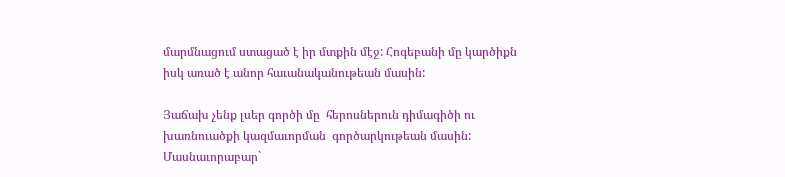մարմնացում ստացած է իր մտքին մէջ: Հոգեբանի մը կարծիքն իսկ առած է անոր հաւանականութեան մասին:

Յաճախ չենք լսեր գործի մը  հերոսներուն դիմագիծի ու խառնուածքի կազմաւորման  գործարկութեան մասին: Մասնաւորաբար`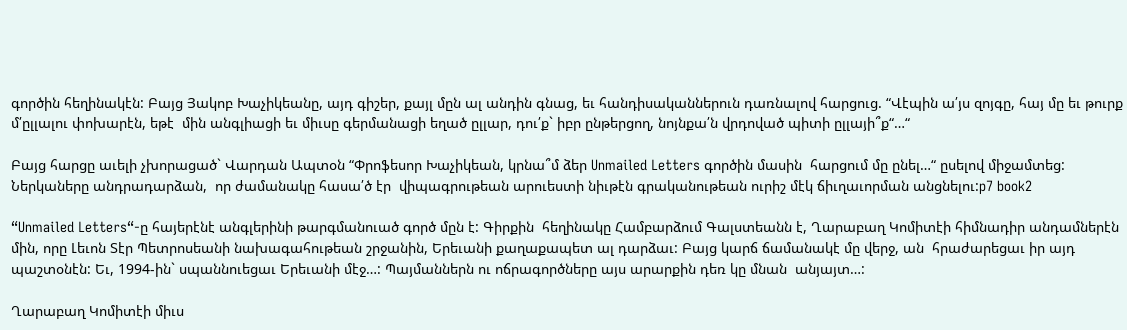գործին հեղինակէն: Բայց Յակոբ Խաչիկեանը, այդ գիշեր, քայլ մըն ալ անդին գնաց, եւ հանդիսականներուն դառնալով հարցուց. “Վէպին ա՛յս զոյգը, հայ մը եւ թուրք մ՛ըլլալու փոխարէն, եթէ  մին անգլիացի եւ միւսը գերմանացի եղած ըլլար, դու՛ք` իբր ընթերցող, նոյնքա՛ն վրդոված պիտի ըլլայի՞ք“…“

Բայց հարցը աւելի չխորացած` Վարդան Ապտօն “Փրոֆեսոր Խաչիկեան, կրնա՞մ ձեր Unmailed Letters գործին մասին  հարցում մը ընել…“ ըսելով միջամտեց: Ներկաները անդրադարձան,  որ ժամանակը հասա՛ծ էր  վիպագրութեան արուեստի նիւթէն գրականութեան ուրիշ մէկ ճիւղաւորման անցնելու:p7 book2

“Unmailed Letters“-ը հայերէնէ անգլերինի թարգմանուած գործ մըն է: Գիրքին  հեղինակը Համբարձում Գալստեանն է, Ղարաբաղ Կոմիտէի հիմնադիր անդամներէն մին, որը Լեւոն Տէր Պետրոսեանի նախագահութեան շրջանին, Երեւանի քաղաքապետ ալ դարձաւ: Բայց կարճ ճամանակէ մը վերջ, ան  հրաժարեցաւ իր այդ պաշտօնէն: Եւ, 1994-ին` սպաննուեցաւ Երեւանի մէջ…: Պայմաններն ու ոճրագործները այս արարքին դեռ կը մնան  անյայտ…:

Ղարաբաղ Կոմիտէի միւս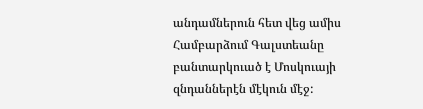անդամներուն հետ վեց ամիս Համբարձում Գալստեանը բանտարկուած է Մոսկուայի զնդաններէն մէկուն մէջ: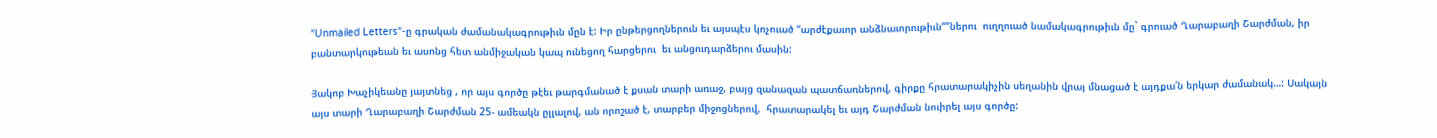“Unmailed Letters“-ը գրական ժամանակագրութիւն մըն է: Իր ընթերցողներուն եւ այսպէս կոչուած “արժէքաւոր անձնաւորութիւն““ներու  ուղղուած նամակագրութիւն մը` գրուած Ղարաբաղի Շարժման, իր բանտարկութեան եւ ասոնց հետ անմիջական կապ ունեցող հարցերու  եւ անցուդարձերու մասին:

Յակոբ Խաչիկեանը յայտնեց , որ այս գործը թէեւ թարգմանած է քսան տարի առաջ, բայց զանազան պատճառներով, գիրքը հրատարակիչին սեղանին վրայ մնացած է այդքա՛ն երկար ժամանակ…: Սակայն այս տարի Ղարաբաղի Շարժման 25- ամեակն ըլլալով, ան որոշած է, տարբեր միջոցներով,  հրատարակել եւ այդ Շարժման նուիրել այս գործը: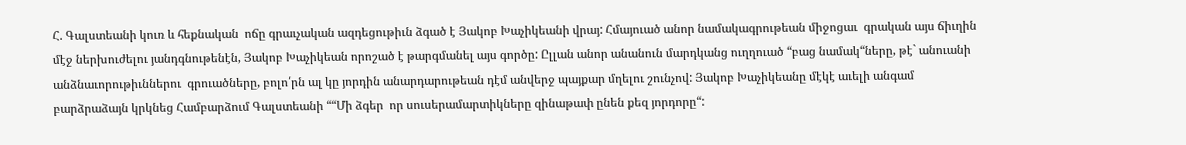Հ. Գալստեանի կուռ և հեքնական  ոճը գրաւչական ազդեցութիւն ձգած է Յակոբ Խաչիկեանի վրայ: Հմայուած անոր նամակագրութեան միջոցաւ  գրական այս ճիւղին մէջ ներխուժելու յանդգնութենէն, Յակոբ Խաչիկեան որոշած է թարգմանել այս գործը: Ըլլան անոր անանուն մարդկանց ուղղուած “բաց նամակ“ները, թէ` անուանի անձնաւորութիւններու  գրուածները, բոլո՛րն ալ կը յորդին անարդարութեան դէմ անվերջ պայքար մղելու շունչով: Յակոբ Խաչիկեանը մէկէ աւելի անգամ բարձրաձայն կրկնեց Համբարձում Գալստեանի ““Մի ձգեր  որ սուսերամարտիկները զինաթափ ընեն քեզ յորդորը“: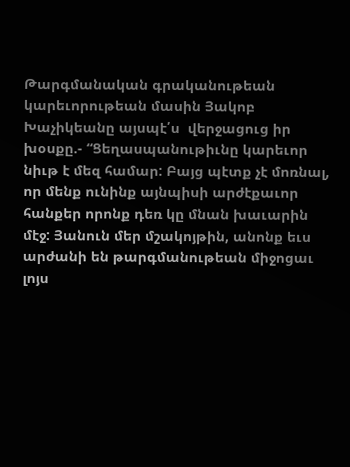Թարգմանական գրականութեան կարեւորութեան մասին Յակոբ Խաչիկեանը այսպէ՛ս  վերջացուց իր խօսքը.- “Ցեղասպանութիւնը կարեւոր նիւթ է մեզ համար: Բայց պէտք չէ մոռնալ, որ մենք ունինք այնպիսի արժէքաւոր հանքեր որոնք դեռ կը մնան խաւարին մէջ: Յանուն մեր մշակոյթին, անոնք եւս արժանի են թարգմանութեան միջոցաւ լոյս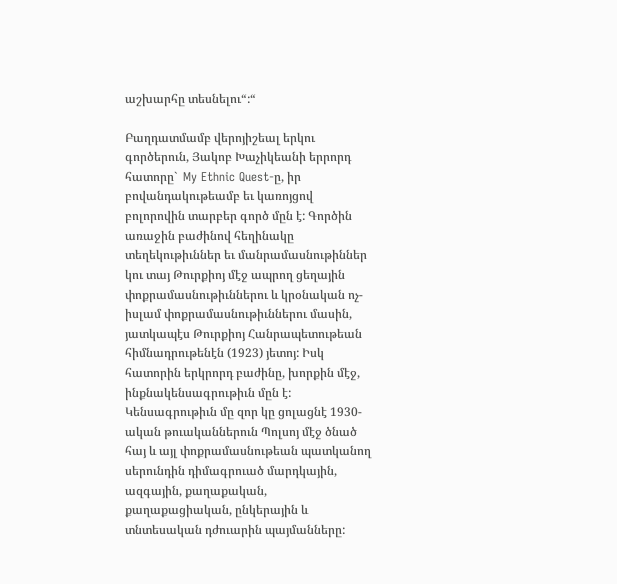աշխարհը տեսնելու“:“

Բաղդատմամբ վերոյիշեալ երկու գործերուն, Յակոբ Խաչիկեանի երրորդ հատորը`  My Ethnic Quest-ը, իր բովանդակութեամբ եւ կառոյցով բոլորովին տարբեր գործ մըն է: Գործին առաջին բաժինով հեղինակը տեղեկութիւններ եւ մանրամասնութիններ կու տայ Թուրքիոյ մէջ ապրող ցեղային փոքրամասնութիւններու և կրօնական ոչ-իսլամ փոքրամասնութիւններու մասին, յատկապէս Թուրքիոյ Հանրապետութեան հիմնադրութենէն (1923) յետոյ: Իսկ հատորին երկրորդ բաժինը, խորքին մէջ, ինքնակենսագրութիւն մըն է: Կենսագրութիւն մը զոր կը ցոլացնէ 1930-ական թուականներուն Պոլսոյ մէջ ծնած հայ և այլ փոքրամասնութեան պատկանող  սերունդին դիմագրուած մարդկային, ազգային, քաղաքական, քաղաքացիական, ընկերային և տնտեսական դժուարին պայմանները: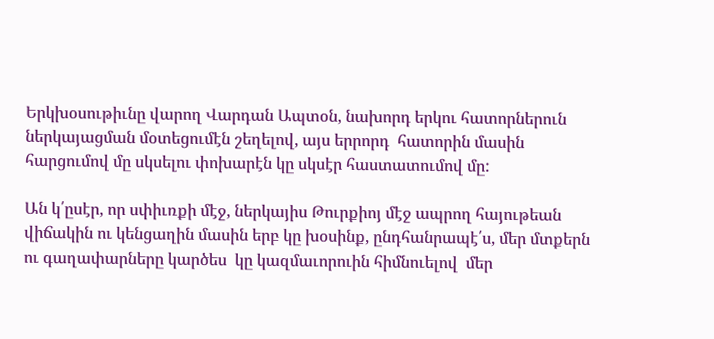Երկխօսութիւնը վարող Վարդան Ապտօն, նախորդ երկու հատորներուն ներկայացման մօտեցումէն շեղելով, այս երրորդ  հատորին մասին հարցումով մը սկսելու փոխարէն կը սկսէր հաստատումով մը:

Ան կ՛ըսէր, որ սփիւռքի մէջ, ներկայիս Թուրքիոյ մէջ ապրող հայութեան վիճակին ու կենցաղին մասին երբ կը խօսինք, ընդհանրապէ՛ս, մեր մտքերն ու գաղափարները կարծես  կը կազմաւորուին հիմնուելով  մեր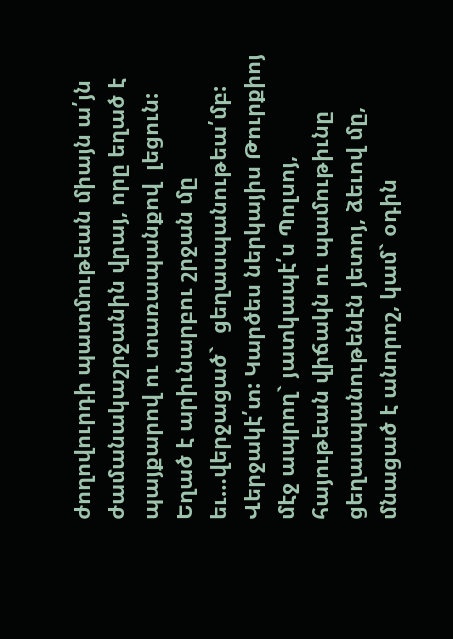ժողովուրդի պատմութեան միայն ա՛յն ժամանակաշրջանին վրայ, որը եղած է պայքարով ու տառապանքով  լեցուն: Եղած է արիւնարբու շրջան մը եւ…վերջացած`  ցեղասպանութեա՛մբ: Վերջակէ՛տ: Կարծես ներկայիս Թուրքիոյ մէջ ապրող` յատկապէ՛ս Պոլսոյ, հայութեան վիճակն ու պամութիւնը ցեղասպանութենէն յետոյ, ձեւով մը, մնացած է անորոշ, կամ` օդին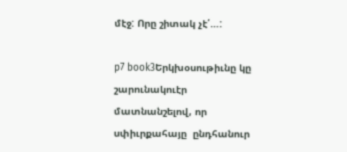մէջ: Որը շիտակ չէ՛…:

p7 book3Երկխօսութիւնը կը շարունակուէր մատնանշելով, որ սփիւրքահայը  ընդհանուր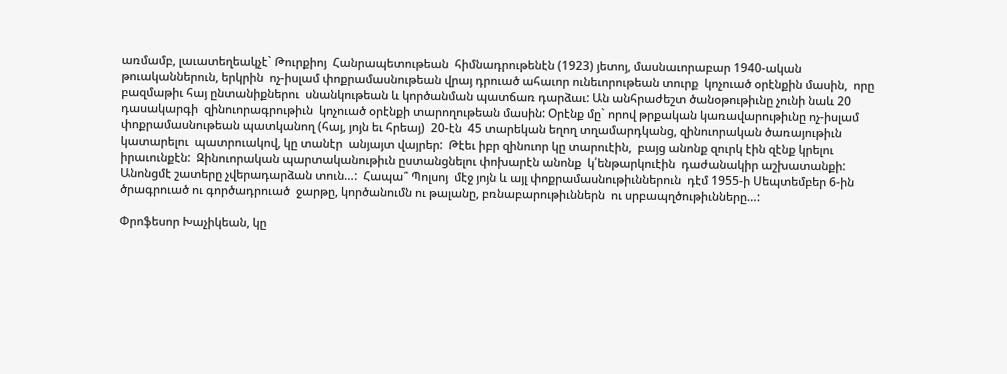առմամբ, լաւատեղեակչէ` Թուրքիոյ  Հանրապետութեան  հիմնադրութենէն (1923) յետոյ, մասնաւորաբար 1940-ական թուականներուն, երկրին  ոչ-իսլամ փոքրամասնութեան վրայ դրուած ահաւոր ունեւորութեան տուրք  կոչուած օրէնքին մասին,  որը բազմաթիւ հայ ընտանիքներու  սնանկութեան և կործանման պատճառ դարձաւ: Ան անհրաժեշտ ծանօթութիւնը չունի նաև 20 դասակարգի  զինուորագրութիւն  կոչուած օրէնքի տարողութեան մասին: Օրէնք մը` որով թրքական կառավարութիւնը ոչ-իսլամ փոքրամասնութեան պատկանող (հայ, յոյն եւ հրեայ)  20-էն  45 տարեկան եղող տղամարդկանց, զինուորական ծառայութիւն կատարելու  պատրուակով, կը տանէր  անյայտ վայրեր:  Թէեւ իբր զինուոր կը տարուէին,  բայց անոնք զուրկ էին զէնք կրելու իրաւունքէն:  Զինուորական պարտականութիւն ըստանցնելու փոխարէն անոնք  կ՛ենթարկուէին  դաժանակիր աշխատանքի: Անոնցմէ շատերը չվերադարձան տուն…:  Հապա՞ Պոլսոյ  մէջ յոյն և այլ փոքրամասնութիւններուն  դէմ 1955-ի Սեպտեմբեր 6-ին ծրագրուած ու գործադրուած  ջարթը, կործանումն ու թալանը, բռնաբարութիւններն  ու սրբապղծութիւնները…:

Փրոֆեսոր Խաչիկեան, կը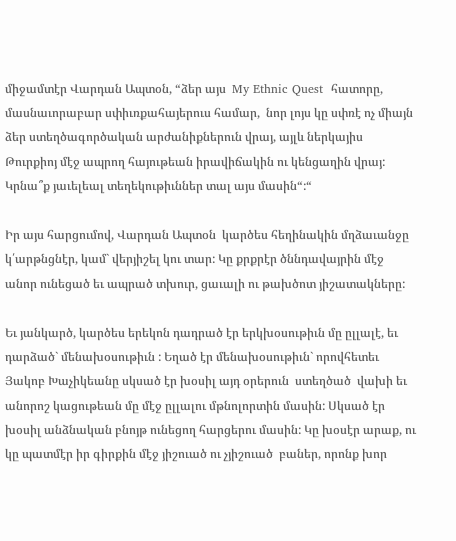միջամտէր Վարդան Ապտօն, “ձեր այս  My Ethnic Quest  հատորը, մասնաւորաբար սփիւռքահայերուս համար,  նոր լոյս կը սփռէ ոչ միայն ձեր ստեղծագործական արժանիքներուն վրայ, այլև ներկայիս Թուրքիոյ մէջ ապրող հայութեան իրավիճակին ու կենցաղին վրայ: Կրնա՞ք յաւելեալ տեղեկութիւններ տալ այս մասին“:“

Իր այս հարցումով, Վարդան Ապտօն  կարծես հեղինակին մղձաւանջը կ՛արթնցնէր, կամ` վերյիշել կու տար: Կը քրքրէր ծննդավայրին մէջ անոր ունեցած եւ ապրած տխուր, ցաւալի ու թախծոտ յիշատակները:

Եւ յանկարծ, կարծես երեկոն դադրած էր երկխօսութիւն մը ըլլալէ, եւ դարձած` մենախօսութիւն : Եղած էր մենախօսութիւն` որովհետեւ  Յակոբ Խաչիկեանը սկսած էր խօսիլ այդ օրերուն  ստեղծած  վախի եւ անորոշ կացութեան մը մէջ ըլլալու մթնոլորտին մասին: Սկսած էր խօսիլ անձնական բնոյթ ունեցող հարցերու մասին: Կը խօսէր արաք, ու կը պատմէր իր գիրքին մէջ յիշուած ու չյիշուած  բաներ, որոնք խոր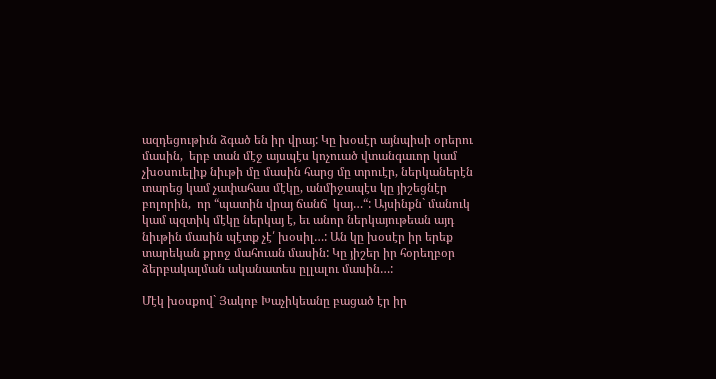ազդեցութիւն ձգած են իր վրայ: Կը խօսէր այնպիսի օրերու մասին,  երբ տան մէջ այսպէս կոչուած վտանգաւոր կամ չխօսուելիք նիւթի մը մասին հարց մը տրուէր, ներկաներէն տարեց կամ չափահաս մէկը, անմիջապէս կը յիշեցնէր բոլորին,  որ “պատին վրայ ճանճ  կայ…“: Այսինքն` մանուկ կամ պզտիկ մէկը ներկայ է, եւ անոր ներկայութեան այդ նիւթին մասին պէտք չէ՛ խօսիլ…: Ան կը խօսէր իր երեք տարեկան քրոջ մահուան մասին: Կը յիշեր իր հօրեղբօր ձերբակալման ականատես ըլլալու մասին…:

Մէկ խօսքով` Յակոբ Խաչիկեանը բացած էր իր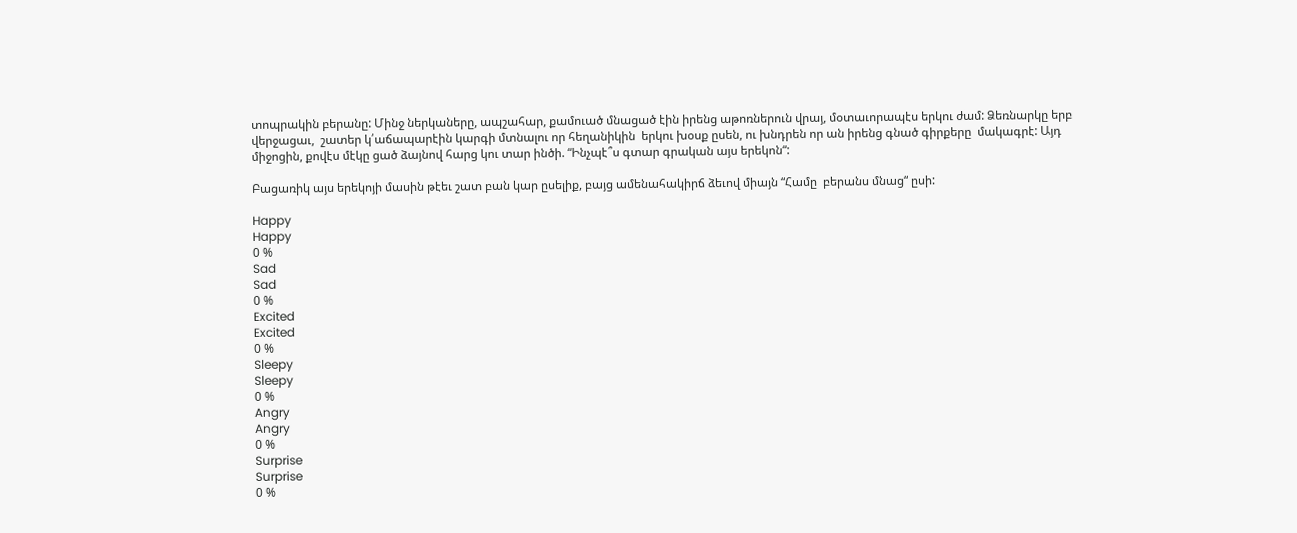տոպրակին բերանը: Մինջ ներկաները, ապշահար, քամուած մնացած էին իրենց աթոռներուն վրայ, մօտաւորապէս երկու ժամ: Ձեռնարկը երբ վերջացաւ,  շատեր կ՛աճապարէին կարգի մտնալու որ հեղանիկին  երկու խօսք ըսեն, ու խնդրեն որ ան իրենց գնած գիրքերը  մակագրէ: Այդ միջոցին, քովէս մէկը ցած ձայնով հարց կու տար ինծի. “Ինչպէ՞ս գտար գրական այս երեկոն“:

Բացառիկ այս երեկոյի մասին թէեւ շատ բան կար ըսելիք, բայց ամենահակիրճ ձեւով միայն “Համը  բերանս մնաց“ ըսի:

Happy
Happy
0 %
Sad
Sad
0 %
Excited
Excited
0 %
Sleepy
Sleepy
0 %
Angry
Angry
0 %
Surprise
Surprise
0 %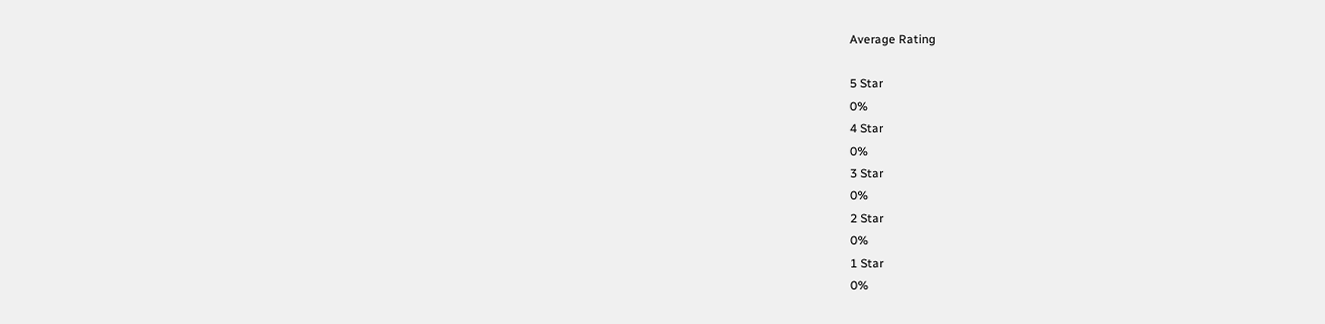Average Rating

5 Star
0%
4 Star
0%
3 Star
0%
2 Star
0%
1 Star
0%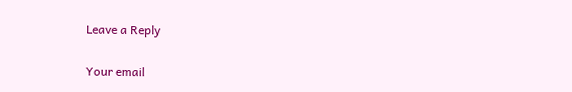Leave a Reply

Your email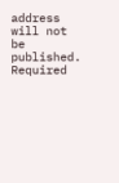address will not be published. Required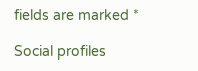fields are marked *

Social profiles